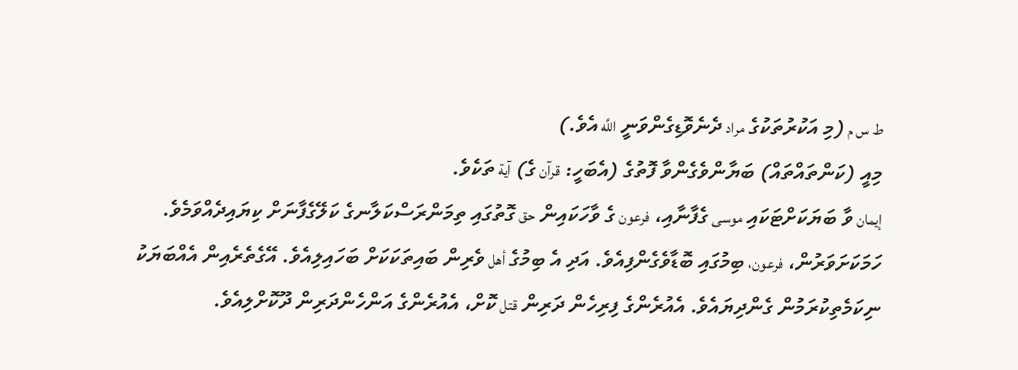ط س م (މި އަކުރުތަކުގެ مراد ދެނެވޮޑިގެންވަނީ اللَّه އެވެ.)
މިއީ (ކަންތައްތައް) ބަޔާންވެގެންވާ ފޮތުގެ (އެބަހީ: قرآن ގެ) آية ތަކެވެ.
إيمان ވާ ބަޔަކަށްޓަކައި موسى ގެފާނާއި، فرعون ގެ ވާހަކައިން حق ގޮތުގައި ތިމަންރަސްކަލާނގެ ކަލޭގެފާނަށް ކިޔައިދެއްވަމެވެ.
ހަމަކަށަވަރުން، فرعون، ބިމުގައި ބޮޑާވެގެންފިއެވެ. އަދި އެ ބިމުގެ أهل ވެރިން ބައިތަކަކަށް ބަހައިލިއެވެ. އޭގެތެރެއިން އެއްބަޔަކު ނިކަމެތިކުރަމުން ގެންދިޔައެވެ. އެއުރެންގެ ފިރިހެން ދަރިން قتل ކޮށް، އެއުރެންގެ އަންހެންދަރިން ދޫކޮށްލިއެވެ.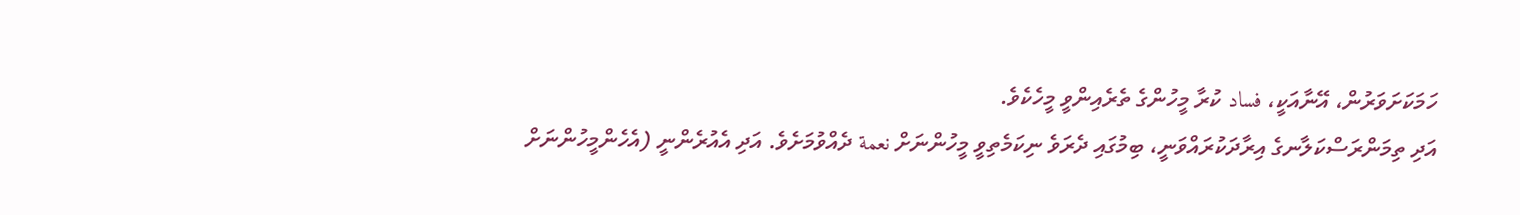ހަމަކަށަވަރުން، އޭނާއަކީ، فساد ކުރާ މީހުންގެ ތެރެއިންވީ މީހެކެވެ.
އަދި ތިމަންރަސްކަލާނގެ އިރާދަކުރައްވަނީ، ބިމުގައި ދެރަވެ ނިކަމެތިވީ މީހުންނަށް نعمة ދެއްވުމަށެވެ. އަދި އެއުރެންނީ (އެހެންމީހުންނަށް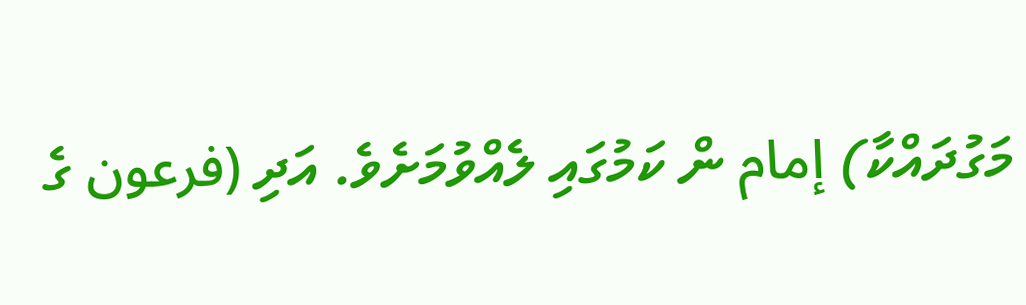މަގުދައްކާ) إمام ން ކަމުގައި ލެއްވުމަށެވެ. އަދި (فرعون ގެ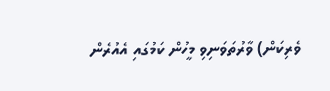ވެރިކަން) ވާރުތަވަނިވި މީހުން ކަމުގައި އެއުރެން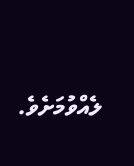ލެއްވުމަށެވެ.